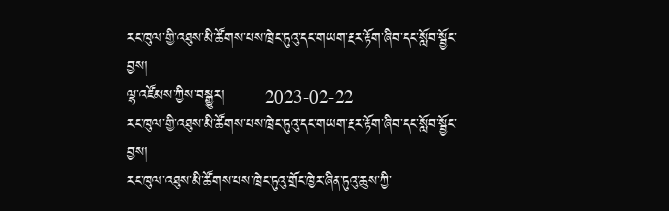རང་ཁུལ་གྱི་འཐུས་མི་ཚོགས་པས་ཁྲེང་ཏུའུ་དང་གཡག་རྔར་རྟོག་ཞིབ་དང་སློབ་སྦྱོང་བྱས།
ལྷ་འཛོམས་ཀྱིས་བསྒྱུར།        2023-02-22
རང་ཁུལ་གྱི་འཐུས་མི་ཚོགས་པས་ཁྲེང་ཏུའུ་དང་གཡག་རྔར་རྟོག་ཞིབ་དང་སློབ་སྦྱོང་བྱས།
རང་ཁུལ་འཐུས་མི་ཚོགས་པས་ཁྲེང་ཏུའུ་གྲོང་ཁྱེར་ཞིན་ཏུའུ་ཆུས་ཀྱི་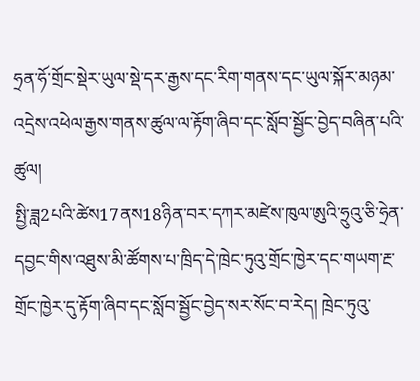ཧྲན་ཧོ་གྲོང་སྡེར་ཡུལ་སྡེ་དར་རྒྱས་དང་རིག་གནས་དང་ཡུལ་སྐོར་མཉམ་འདྲེས་འཕེལ་རྒྱས་གནས་ཚུལ་ལ་རྟོག་ཞིབ་དང་སློབ་སྦྱོང་བྱེད་བཞིན་པའི་ཚུལ།
སྤྱི་ཟླ2པའི་ཚེས17ནས18ཉིན་བར་དཀར་མཛེས་ཁུལ་ཨུའི་ཧྲུའུ་ཅི་ཧྲེན་དབྱང་གིས་འཐུས་མི་ཚོགས་པ་ཁྲིད་དེ་ཁྲེང་ཏུའུ་གྲོང་ཁྱེར་དང་གཡག་རྔ་གྲོང་ཁྱེར་དུ་རྟོག་ཞིབ་དང་སློབ་སྦྱོང་བྱེད་སར་སོང་བ་རེད། ཁྲེང་ཏུའུ་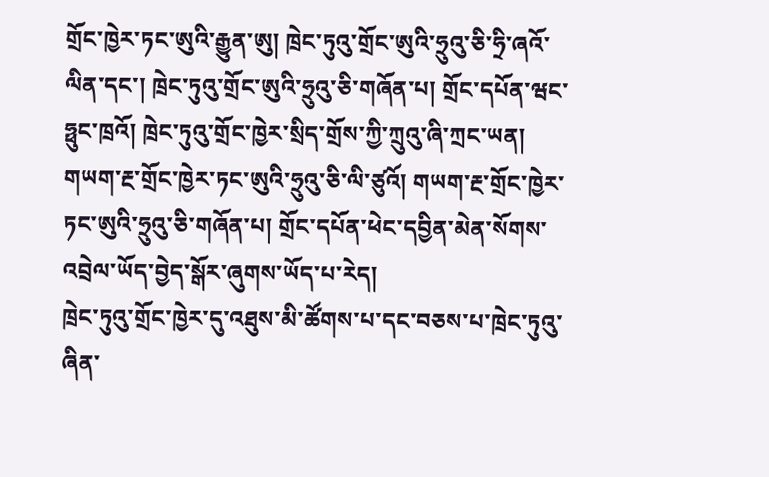གྲོང་ཁྱེར་ཏང་ཨུའི་རྒྱུན་ཨུ། ཁྲེང་ཏུའུ་གྲོང་ཨུའི་ཧྲུའུ་ཅི་ཧྲི་ཞའོ་ལིན་དང་། ཁྲེང་ཏུའུ་གྲོང་ཨུའི་ཧྲུའུ་ཅི་གཞོན་པ། གྲོང་དཔོན་ཝང་ཧྥུང་ཁྲའོ། ཁྲེང་ཏུའུ་གྲོང་ཁྱེར་སྲིད་གྲོས་ཀྱི་ཀྲུའུ་ཞི་ཀྲང་ཡན། གཡག་རྔ་གྲོང་ཁྱེར་ཏང་ཨུའི་ཧྲུའུ་ཅི་ལི་ཙུའོ། གཡག་རྔ་གྲོང་ཁྱེར་ཏང་ཨུའི་ཧྲུའུ་ཅི་གཞོན་པ། གྲོང་དཔོན་ཕེང་དབྱིན་མེན་སོགས་འབྲེལ་ཡོད་བྱེད་སྒོར་ཞུགས་ཡོད་པ་རེད།
ཁྲེང་ཏུའུ་གྲོང་ཁྱེར་དུ་འཐུས་མི་ཚོགས་པ་དང་བཅས་པ་ཁྲེང་ཏུའུ་ཞིན་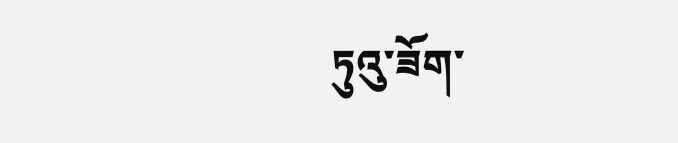ཏུའུ་ཟོག་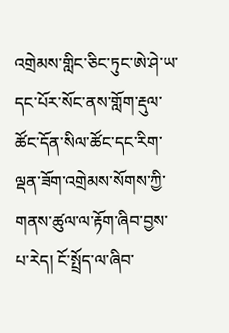འགྲེམས་གླིང་ཅིང་ཏུང་ཨེ་ཤེ་ཡ་དང་པོར་སོང་ནས་གློག་རྡུལ་ཚོང་དོན་སིལ་ཚོང་དང་རིག་ལྡན་ཟོག་འགྲེམས་སོགས་ཀྱི་གནས་ཚུལ་ལ་རྟོག་ཞིབ་བྱས་པ་རེད། ངོ་སྤྲོད་ལ་ཞིབ་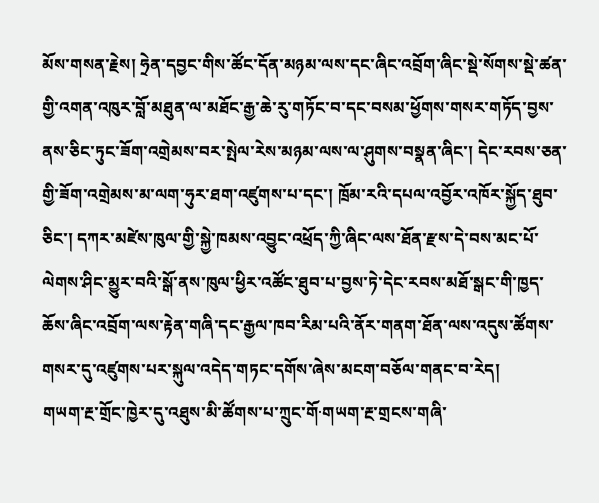མོས་གསན་རྗེས། ཧྲེན་དབྱང་གིས་ཚོང་དོན་མཉམ་ལས་དང་ཞིང་འབྲོག་ཞིང་སྡེ་སོགས་སྡེ་ཚན་གྱི་འགན་འཁུར་བློ་མཐུན་ལ་མཐོང་རྒྱ་ཆེ་རུ་གཏོང་བ་དང་བསམ་ཕྱོགས་གསར་གཏོད་བྱས་ནས་ཅིང་ཏུང་ཟོག་འགྲེམས་བར་སྤེལ་རེས་མཉམ་ལས་ལ་ཤུགས་བསྣན་ཞིང་། དེང་རབས་ཅན་གྱི་ཟོག་འགྲེམས་མ་ལག་ཧུར་ཐག་འཛུགས་པ་དང་། ཁྲོམ་རའི་དཔལ་འབྱོར་འཁོར་སྐྱོད་ཐུབ་ཅིང་། དཀར་མཛེས་ཁུལ་གྱི་སྐྱེ་ཁམས་འབྱུང་འཕྲོད་ཀྱི་ཞིང་ལས་ཐོན་རྫས་དེ་བས་མང་པོ་ལེགས་ཤིང་མྱུར་བའི་སྒོ་ནས་ཁུལ་ཕྱིར་འཚོང་ཐུབ་པ་བྱས་ཏེ་དེང་རབས་མཐོ་སྒང་གི་ཁྱད་ཆོས་ཞིང་འབྲོག་ལས་རྟེན་གཞི་དང་རྒྱལ་ཁབ་རིམ་པའི་ནོར་གནག་ཐོན་ལས་འདུས་ཚོགས་གསར་དུ་འཛུགས་པར་སྐུལ་འདེད་གཏང་དགོས་ཞེས་མངག་བཅོལ་གནང་བ་རེད།
གཡག་རྔ་གྲོང་ཁྱེར་དུ་འཐུས་མི་ཚོགས་པ་ཀྲུང་གོ·གཡག་རྔ་གྲངས་གཞི་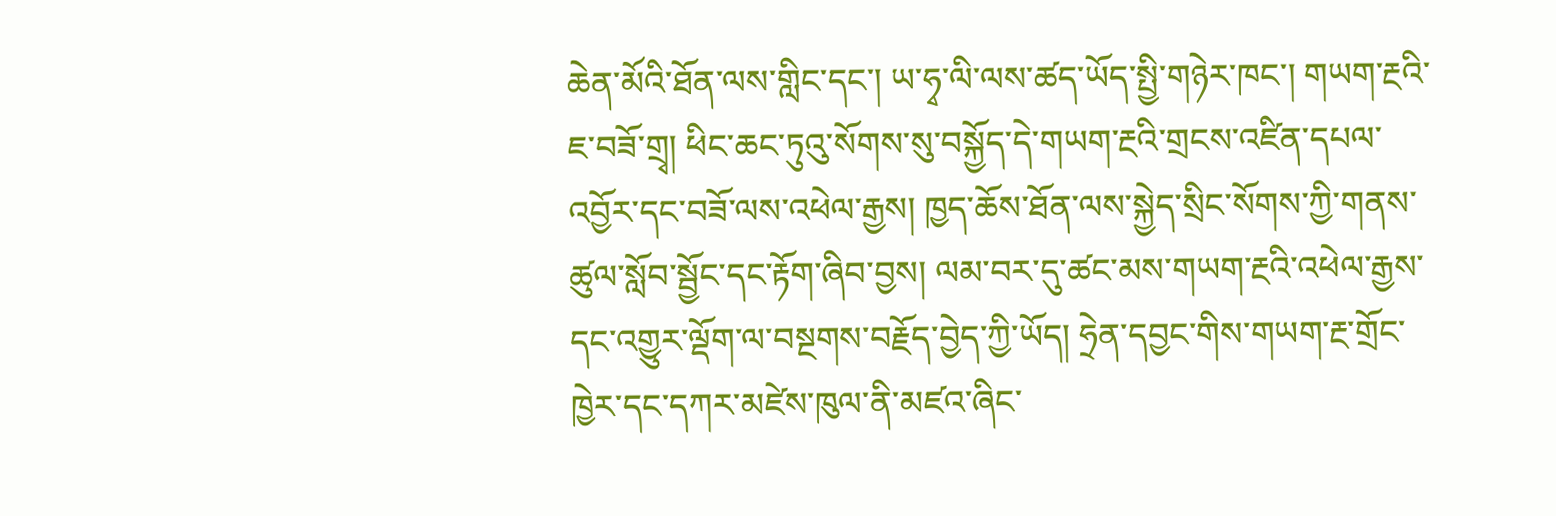ཆེན་མོའི་ཐོན་ལས་གླིང་དང་། ཡ་ཧྭ་ལི་ལས་ཚད་ཡོད་སྤྱི་གཉེར་ཁང་། གཡག་རྔའི་ཇ་བཟོ་གྲྭ། ཕིང་ཆང་ཏུའུ་སོགས་སུ་བསྐྱོད་དེ་གཡག་རྔའི་གྲངས་འཛིན་དཔལ་འབྱོར་དང་བཟོ་ལས་འཕེལ་རྒྱས། ཁྱད་ཆོས་ཐོན་ལས་སྐྱེད་སྲིང་སོགས་ཀྱི་གནས་ཚུལ་སློབ་སྦྱོང་དང་རྟོག་ཞིབ་བྱས། ལམ་བར་དུ་ཚང་མས་གཡག་རྔའི་འཕེལ་རྒྱས་དང་འགྱུར་ལྡོག་ལ་བསྔགས་བརྗོད་བྱེད་ཀྱི་ཡོད། ཧྲེན་དབྱང་གིས་གཡག་རྔ་གྲོང་ཁྱེར་དང་དཀར་མཛེས་ཁུལ་ནི་མཛའ་ཞིང་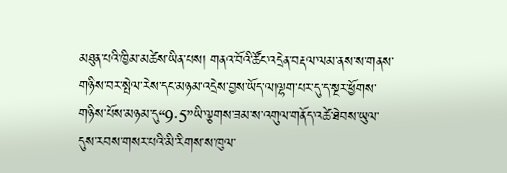མཐུན་པའི་ཁྱིམ་མཚེས་ཡིན་པས། གནའ་བོའི་ཚོང་འདྲེན་བརྡལ་ལམ་ནས་ས་གནས་གཉིས་བར་སྤེལ་རེས་དང་མཉམ་འདྲེས་བྱས་ཡོད་ལ།ལྷག་པར་དུ་ད་སྔར་ཕྱོགས་གཉིས་པོས་མཉམ་དུ“9·5”ཡི་ལྕགས་ཟམ་ས་འགུལ་གནོད་འཚེ་ཐེབས་ཡུལ་དུས་རབས་གསར་པའི་མི་རིགས་ས་ཁུལ་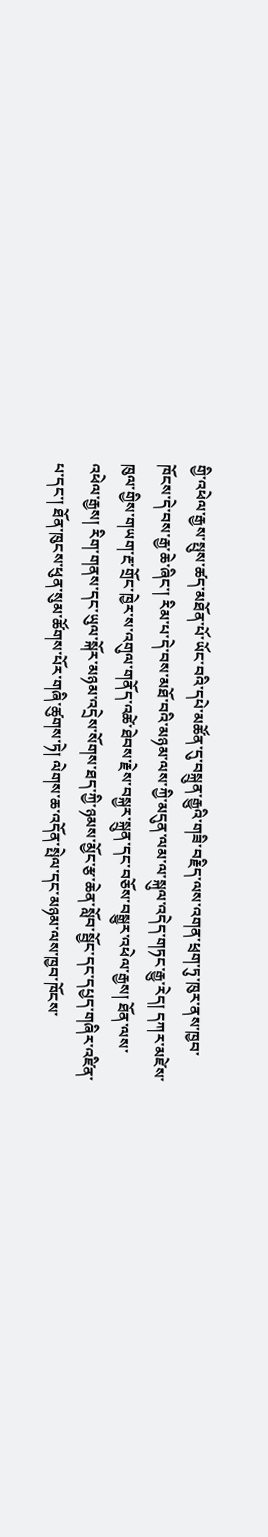གྱི་འཕེལ་རྒྱས་སྤུས་ཚད་མཐོན་པོ་ཡོང་བའི་དཔེ་མཚོན་དུ་བསྐྲུན་རྒྱུའི་གཟི་བརྗིད་ལས་འགན་ཕྲག་ཏུ་ཁུར་ནས་ཁྱབ་ཁོངས་དེ་བས་རྒྱ་ཆེ་ཞིང་། རིམ་པ་དེ་བས་མཐོ་བའི་མཉམ་ལས་ཀྱི་མདུན་ལམ་ལ་སྐུལ་འདེད་གཏང་རྒྱུ་རེད། དཀར་མཛེས་ཁུལ་གྱིས་གཡག་རྔ་གྲོང་ཁྱེར་ས་འགུལ་གནོད་འཚེ་ཐེབས་རྗེས་བསྐྱར་སྐྲུན་དང་བཅོས་བསྒྱུར་འཕེལ་རྒྱས། ཐོན་ལས་འཕེལ་རྒྱས། རིག་གནས་དང་ཡུལ་སྐོར་མཉམ་འདྲེས་སོགས་ཐད་ཀྱི་ཉམས་མྱོང་རྩ་ཆེན་སློབ་སྦྱོང་དང་དཔྱད་གཞིར་འཛིན་པ་དང་། ཐོན་ཁུངས་ཕུན་སུམ་ཚོགས་པོར་གཞི་ཚུགས་ཏེ། ལེགས་ཆ་འདོན་སྤེལ་དང་མཉམ་ལས་ཁྱབ་ཁོངས་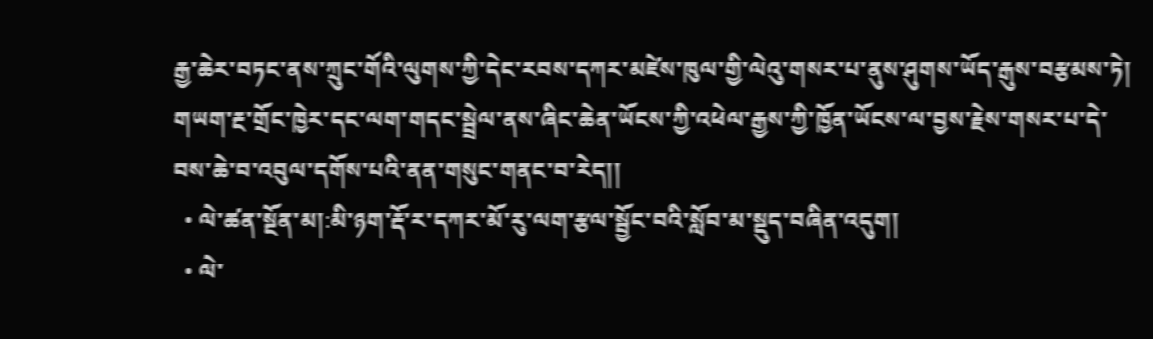རྒྱ་ཆེར་བཏང་ནས་ཀྲུང་གོའི་ལུགས་ཀྱི་དེང་རབས་དཀར་མཛེས་ཁུལ་གྱི་ལེའུ་གསར་པ་ནུས་ཤུགས་ཡོད་རྒུས་བརྩམས་ཏེ། གཡག་རྔ་གྲོང་ཁྱེར་དང་ལག་གདང་སྦྲེལ་ནས་ཞིང་ཆེན་ཡོངས་ཀྱི་འཕེལ་རྒྱས་ཀྱི་ཁྱོན་ཡོངས་ལ་བྱས་རྗེས་གསར་པ་དེ་བས་ཆེ་བ་འབུལ་དགོས་པའི་ནན་གསུང་གནང་བ་རེད།།
  • ལེ་ཚན་སྔོན་མ།:མི་ཉག་རྡོ་ར་དཀར་མོ་རུ་ལག་རྩལ་སྦྱོང་བའི་སློབ་མ་སྡུད་བཞིན་འདུག།
  • ལེ་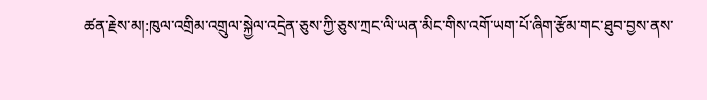ཚན་རྗེས་མ།:ཁུལ་འགྲིམ་འགྲུལ་སྐྱེལ་འདྲེན་ཅུས་ཀྱི་ཅུས་ཀྲང་ལི་ཡན་མིང་གིས་འགོ་ཡག་པོ་ཞིག་རྩོམ་གང་ཐུབ་བྱས་ནས་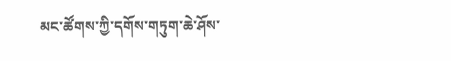མང་ཚོགས་ཀྱི་དགོས་གཏུག་ཆེ་ཤོས་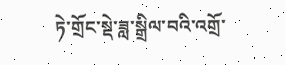ཏེ་གྲོང་སྡེ་ཟླ་སྒྲིལ་བའི་འགྲོ་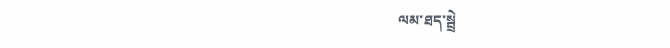ལམ་ཐད་སྦྲེ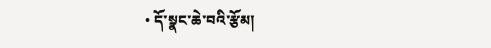• དོ་སྣང་ཆེ་བའི་རྩོམ།